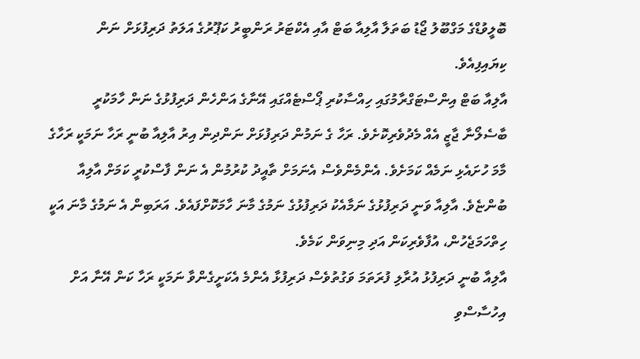ބޮލީވުޑްގެ މަގްބޫލު ޖޯޑު ބަތަލާ އާލިއާ ބަޓް އާއި އެކްޓަރު ރަންބީރު ކަޕޫރުގެ އަލަތު ދަރިފުޅަށް ނަން ކިޔައިފިއެވެ.
އާލިއާ ބަޓް އިންސްޓަގްރާމުގައި ހިއްސާކުރި ޕޯސްޓެއްގައި އޭނާގެ އަންހެން ދަރިފުޅުގެ ނަން ހާމަކުރީ ބާސެލޯނާ ޖާޒީ އެއް މެދުވެރިކޮށެވެ. ރަހާ ގެ ނަމުން ދަރިފުޅަށް ނަންދިން އިރު އާލިއާ ބުނީ ރަހާ ނަމަކީ ރަހާގެ މާމަ ހުށައެޅި ނަމެއް ކަމަށެވެ. އެންމެންވެސް އެނަމަށް ތާއީދު ކުރުމުން އެ ނަން ފާސްކުރީ ކަމަށް އާލިއާ ބުންޏެވެ. އާލިއާ ވަނީ ދަރިފުޅުގެ ނަމާއެކު ދަރިފުޅުގެ ނަމުގެ މާނަ ހާމަކޮށްފައެވެ. އަރަބިން އެ ނަމުގެ މާނަ އަކީ ހިތްހަމަޖެހުން، އުފާވެރިކަން އަދި މިނިވަން ކަމެވެ.
އާލިއާ ބުނީ ދަރިފުޅު އުރާލި ފުރަތަމަ ވަގުތުވެސް ދަރިފުޅާ އެންމެ އެކަށީގެންވާ ނަމަކީ ރަހާ ކަން އޭނާ އަށް އިހުސާސްވި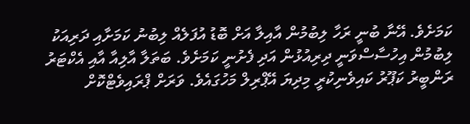ކަމަށެވެ. އޭނާ ބުނީ ރަހާ ލިބުމުން އާއިލާ އަށް ބޮޑު އުފަލެއް ލިބުނު ކަމަށާއި ދަރިއަކު ލިބުމުން އިހުސާސްވަނީ ދިރިއުޅުން އަދި ފެށުނީ ކަމަށެވެ. ބަތަލާ އާލިއާ އާއި އެކްޓަރު ރަންބީރު ކަޕޫރު ކައިވެނިކުރީ މިދިޔަ އޭޕްރިލް މަހުގައެވެ. ވަރަށް ޕްރައިވެޓްކޮށް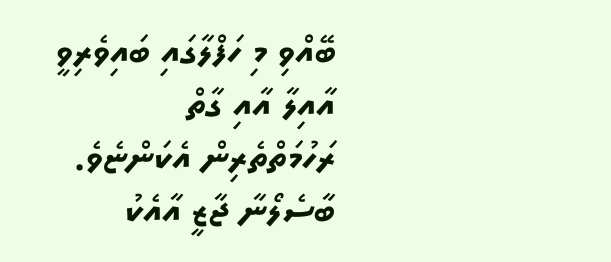ބޭއްވި މި ހަފްލާގައި ބައިވެރިވީ އާއިލާ އާއި ގާތް ރަހުމަތްތެރިން އެކަންޏެވެ.
ބާސެލޯނާ ޖާޒީ އާއެކު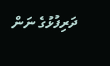ދަރިފުޅުގެ ނަން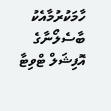ހާމަކުރުމާއެކު ބާސެލޯނާގެ އޮފިޝަލް ޓްވިޓާ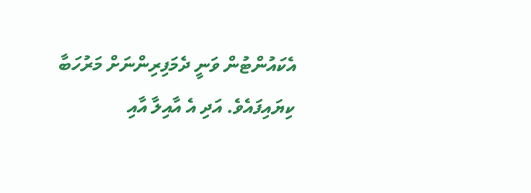އެކައުންޓުން ވަނީ ދެމަފިރިންނަށް މަރުހަބާ ކިޔައިފައެވެ. އަދި އެ އާއިލާ އާއި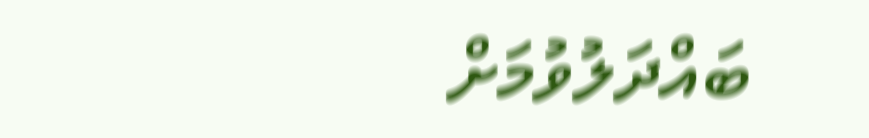ބައްދަލުވުމަށް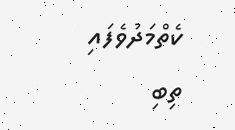ކެތްމަދުވެފައި ތިބި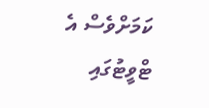ކަމަށްވެސް އެ ޓްވީޓުގައި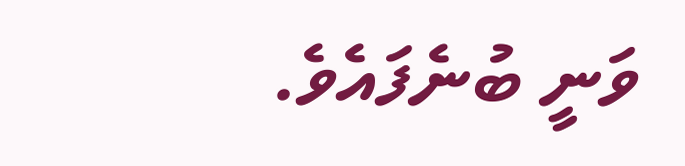ވަނީ ބުނެފައެވެ.